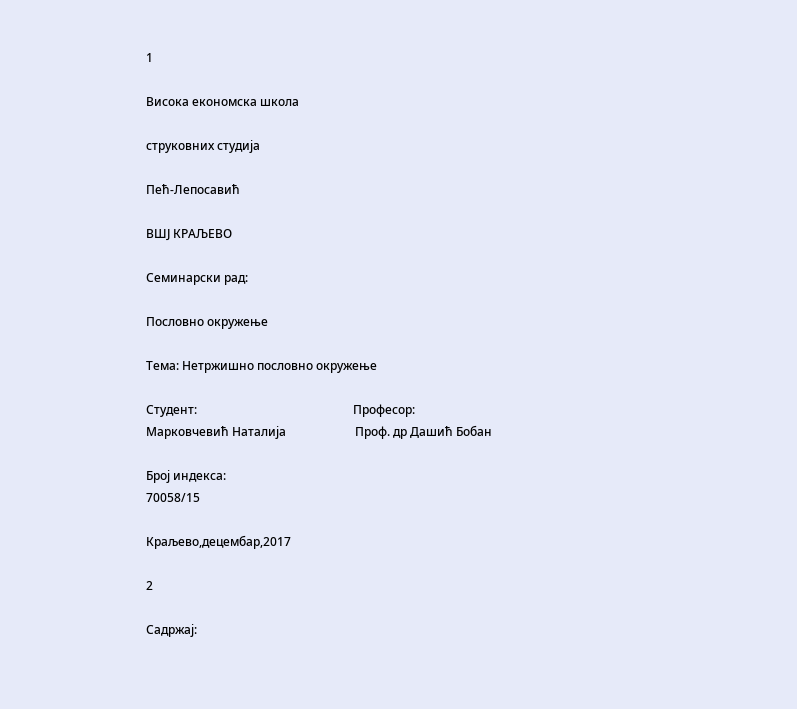1

Висока економска школа

струковних студија

Пећ-Лепосавић

ВШЈ КРАЉЕВО

Семинарски рад:

Пословно окружење

Тема: Нетржишно пословно окружење

Студент:                                                    Професор:
Марковчевић Наталија                       Проф. др Дашић Бобан

Број индекса:
70058/15

Краљево,децембар,2017

2

Садржај: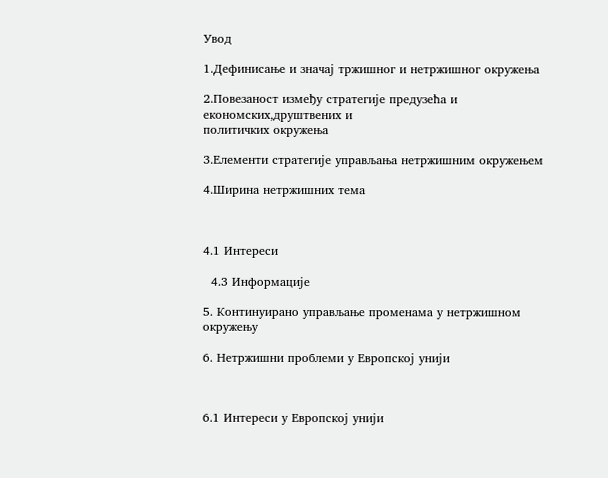Увод

1.Дефинисање и значај тржишног и нетржишног окружења

2.Повезаност између стратегије предузећа и економских,друштвених и
политичких окружења

3.Елементи стратегије управљања нетржишним окружењем

4.Ширина нетржишних тема



4.1 Интереси

  4.3 Информације

5. Континуирано управљање променама у нетржишном окружењу

6. Нетржишни проблеми у Европској унији



6.1 Интереси у Европској унији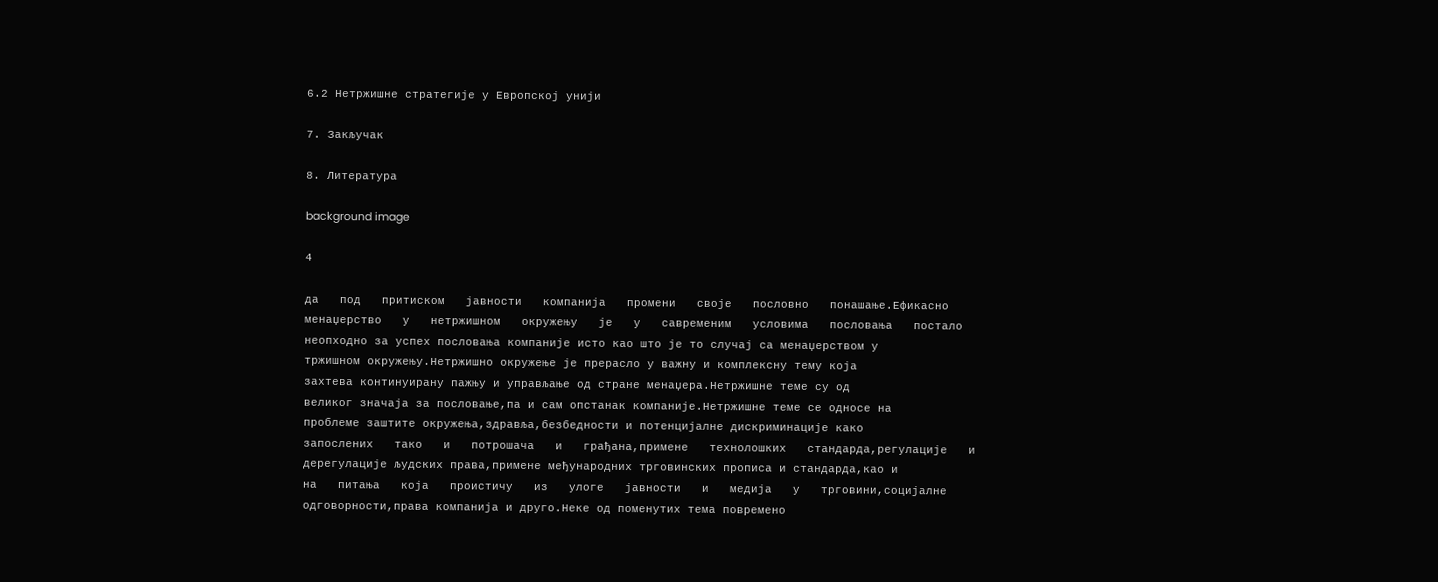6.2 Нетржишне стратегије у Европској унији

7. Закључак

8. Литература

background image

4

да   под   притиском   јавности   компанија   промени   своје   пословно   понашање.Ефикасно
менаџерство   у   нетржишном   окружењу   је   у   савременим   условима   пословања   постало
неопходно за успех пословања компаније исто као што је то случај са менаџерством у
тржишном окружењу.Нетржишно окружење је прерасло у важну и комплексну тему која
захтева континуирану пажњу и управљање од стране менаџера.Нетржишне теме су од
великог значаја за пословање,па и сам опстанак компаније.Нетржишне теме се односе на
проблеме заштите окружења,здравља,безбедности и потенцијалне дискриминације како
запослених   тако   и   потрошача   и   грађана,примене   технолошких   стандарда,регулације   и
дерегулације људских права,примене међународних трговинских прописа и стандарда,као и
на   питања   која   проистичу   из   улоге   јавности   и   медија   у   трговини,социјалне
одговорности,права компанија и друго.Неке од поменутих тема повремено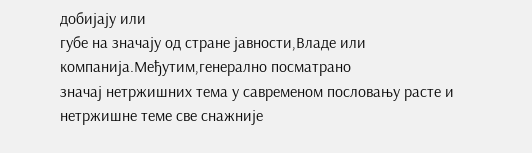добијају или
губе на значају од стране јавности,Владе или компанија.Међутим,генерално посматрано
значај нетржишних тема у савременом пословању расте и нетржишне теме све снажније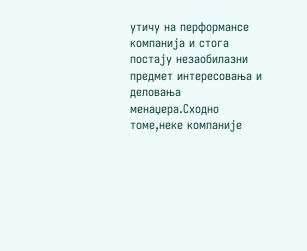утичу на перформансе компанија и стога постају незаобилазни предмет интересовања и
деловања менаџера.Сходно томе,неке компаније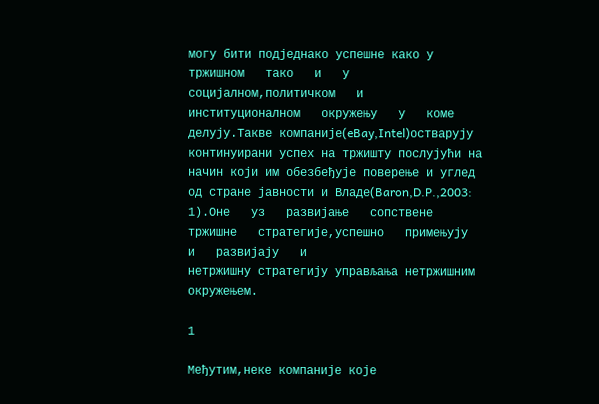могу бити подједнако успешне како у
тржишном   тако   и   у   социјалном,политичком   и   институционалном   окружењу   у   коме
делују.Такве компаније(eBay,Intel)остварују континуирани успех на тржишту послујући на
начин који им обезбеђује поверење и углед од стране јавности и Владе(Baron,D.P.,2003:
1).Оне   уз   развијање   сопствене   тржишне   стратегије,успешно   примењују   и   развијају   и
нетржишну стратегију управљања нетржишним окружењем.

1

Међутим,неке компаније које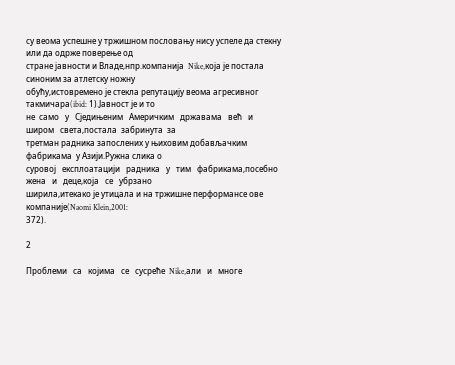су веома успешне у тржишном пословању нису успеле да стекну или да одрже поверење од
стране јавности и Владе,нпр.компанија  Nike,која је постала синоним за атлетску ножну
обућу,истовремено је стекла репутацију веома агресивног такмичара(ibid: 1).Јавност је и то
не  само   у   Сједињеним   Америчким   државама   већ   и   широм   света,постала  забринута  за
третман радника запослених у њиховим добављачким фабрикама  у Азији.Ружна слика о
суровој   експлоатацији   радника   у   тим   фабрикама,посебно   жена   и   деце,која   се   убрзано
ширила,итекако је утицала и на тржишне перформансе ове компаније(Naomi Klein,2001:
372).

2

Проблеми   са   којима   се   сусреће  Nike,али   и   многе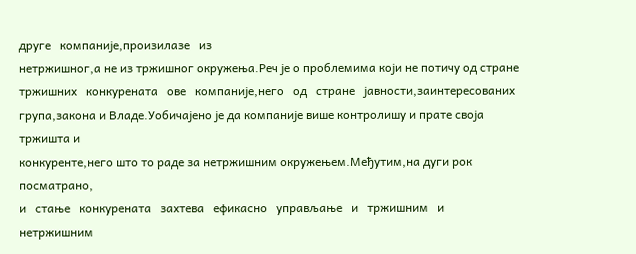друге   компаније,произилазе   из
нетржишног,а не из тржишног окружења.Реч је о проблемима који не потичу од стране
тржишних   конкурената   ове   компаније,него   од   стране   јавности,заинтересованих
група,закона и Владе.Уобичајено је да компаније више контролишу и прате своја тржишта и
конкуренте,него што то раде за нетржишним окружењем.Међутим,на дуги рок посматрано,
и   стање   конкурената   захтева   ефикасно   управљање   и   тржишним   и   нетржишним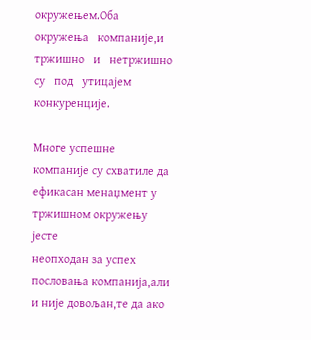окружењем.Оба   окружења   компаније,и   тржишно   и   нетржишно   су   под   утицајем
конкуренције.

Многе успешне компаније су схватиле да ефикасан менаџмент у тржишном окружењу јесте
неопходан за успех пословања компанија,али и није довољан,те да ако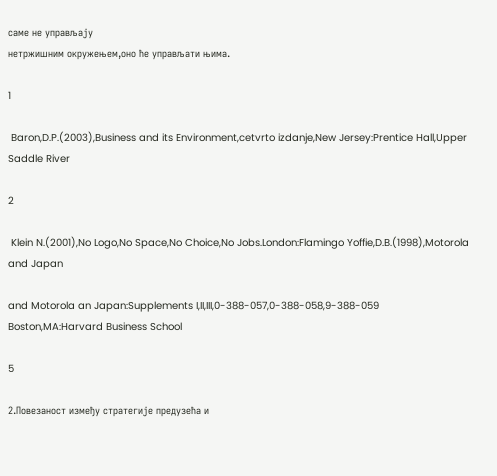саме не управљају
нетржишним окружењем,оно ће управљати њима.

1

 Baron,D.P.(2003),Business and its Environment,cetvrto izdanje,New Jersey:Prentice Hall,Upper Saddle River

2

 Klein N.(2001),No Logo,No Space,No Choice,No Jobs.London:Flamingo Yoffie,D.B.(1998),Motorola and Japan

and Motorola an Japan:Supplements I,II,III,0-388-057,0-388-058,9-388-059 Boston,MA:Harvard Business School

5

2.Повезаност између стратегије предузећа и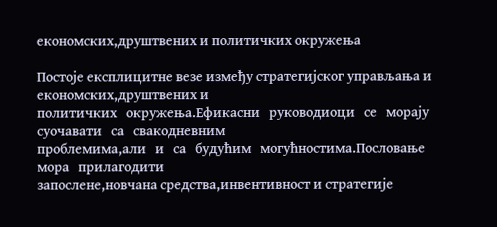економских,друштвених и политичких окружења

Постоје експлицитне везе између стратегијског управљања и економских,друштвених и
политичких   окружења.Ефикасни   руководиоци   се   морају   суочавати   са   свакодневним
проблемима,али   и   са   будућим   могућностима.Пословање   мора   прилагодити
запослене,новчана средства,инвентивност и стратегије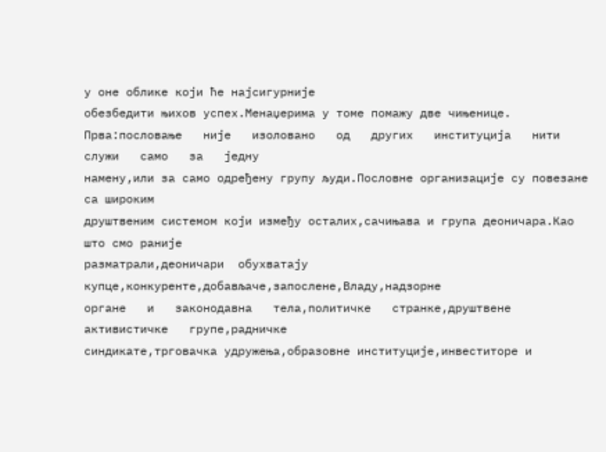у оне облике који ће најсигурније
обезбедити њихов успех.Менаџерима у томе помажу две чињенице.
Прва:пословање   није   изоловано   од   других   институција   нити   служи   само   за   једну
намену,или за само одређену групу људи.Пословне организације су повезане са широким
друштвеним системом који између осталих,сачињава и група деоничара.Као што смо раније
разматрали,деоничари  обухватају   купце,конкуренте,добављаче,запослене,Владу,надзорне
органе   и   законодавна   тела,политичке   странке,друштвене   активистичке   групе,радничке
синдикате,трговачка удружења,образовне институције,инвеститоре и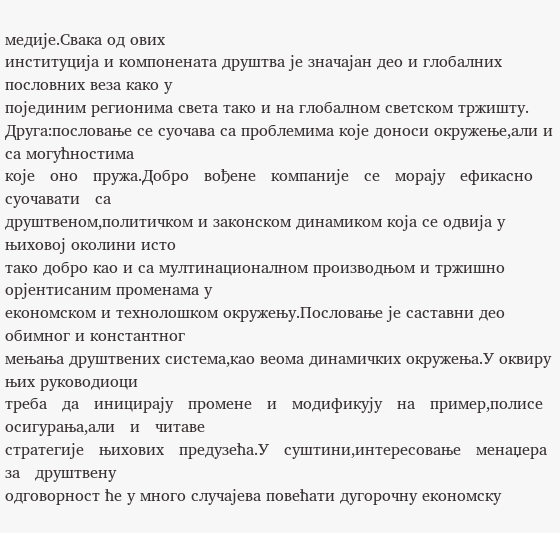медије.Свака од ових
институција и компонената друштва је значајан део и глобалних пословних веза како у
појединим регионима света тако и на глобалном светском тржишту.
Друга:пословање се суочава са проблемима које доноси окружење,али и са могућностима
које   оно   пружа.Добро   вођене   компаније   се   морају   ефикасно   суочавати   са
друштвеном,политичком и законском динамиком која се одвија у њиховој околини исто
тако добро као и са мултинационалном производњом и тржишно орјентисаним променама у
економском и технолошком окружењу.Пословање је саставни део обимног и константног
мењања друштвених система,као веома динамичких окружења.У оквиру њих руководиоци
треба   да   иницирају   промене   и   модификују   на   пример,полисе   осигурања,али   и   читаве
стратегије   њихових   предузећа.У   суштини,интересовање   менаџера   за   друштвену
одговорност ће у много случајева повећати дугорочну економску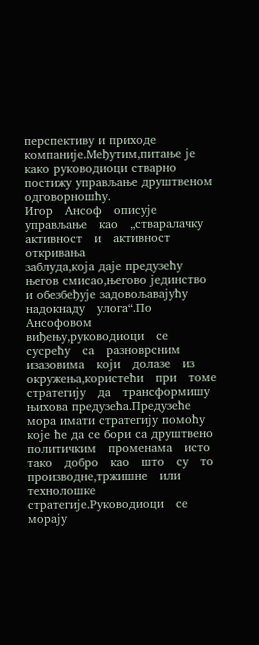перспективу и приходе
компаније.Међутим,питање је како руководиоци стварно постижу управљање друштвеном
одговорношћу.
Игор   Ансоф   описује   управљање   као   „стваралачку   активност   и   активност   откривања
заблуда,која даје предузећу његов смисао,његово јединство и обезбеђује задовољавајућу
надокнаду   улога“.По   Ансофовом   виђењу,руководиоци   се   сусрећу   са   разноврсним
изазовима   који   долазе   из   окружења,користећи   при   томе   стратегију   да   трансформишу
њихова предузећа.Предузеће мора имати стратегију помоћу које ће да се бори са друштвено
политичким   променама   исто   тако   добро   као   што   су   то   производне,тржишне   или
технолошке   стратегије.Руководиоци   се   морају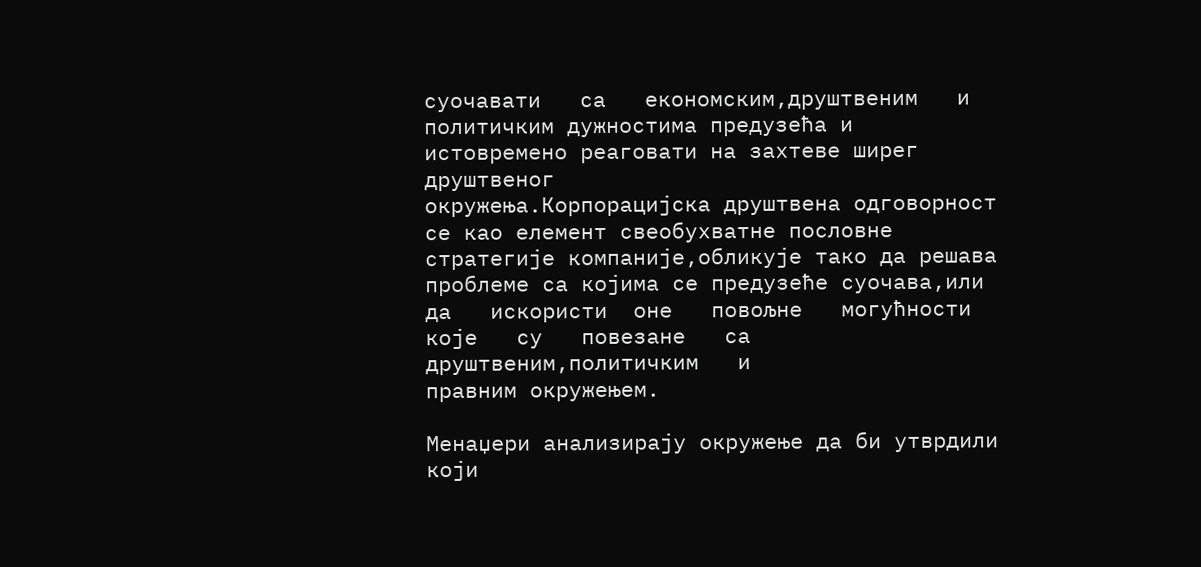суочавати   са   економским,друштвеним   и
политичким дужностима предузећа и истовремено реаговати на захтеве ширег друштвеног
окружења.Корпорацијска друштвена одговорност се као елемент свеобухватне пословне
стратегије компаније,обликује тако да решава проблеме са којима се предузеће суочава,или
да   искористи  оне   повољне   могућности   које   су   повезане   са   друштвеним,политичким   и
правним окружењем.

Менаџери анализирају окружење да би утврдили који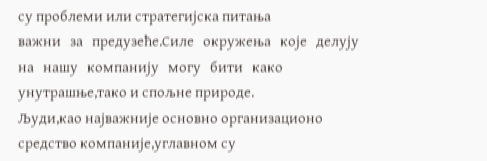су проблеми или стратегијска питања
важни   за   предузеће.Силе   окружења   које   делују   на   нашу   компанију   могу   бити   како
унутрашње,тако и спољне природе.
Људи,као најважније основно организационо средство компаније,углавном су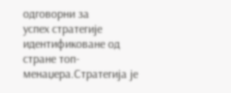одговорни за
успех стратегије идентификоване од стране топ-менаџера.Стратегија је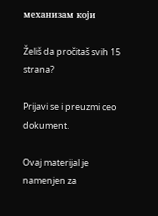механизам који

Želiš da pročitaš svih 15 strana?

Prijavi se i preuzmi ceo dokument.

Ovaj materijal je namenjen za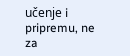učenje i pripremu, ne za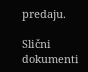predaju.

Slični dokumenti